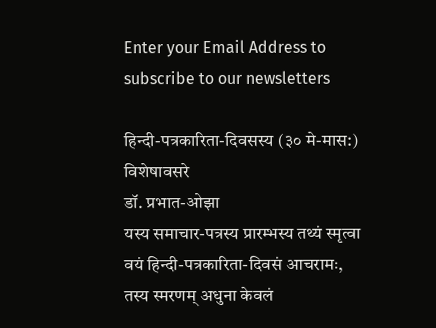Enter your Email Address to subscribe to our newsletters

हिन्दी-पत्रकारिता-दिवसस्य (३० मे-मास:) विशेषावसरे
डॉ. प्रभात-ओझा
यस्य समाचार-पत्रस्य प्रारम्भस्य तथ्यं स्मृत्वा वयं हिन्दी-पत्रकारिता-दिवसं आचरामः, तस्य स्मरणम् अधुना केवलं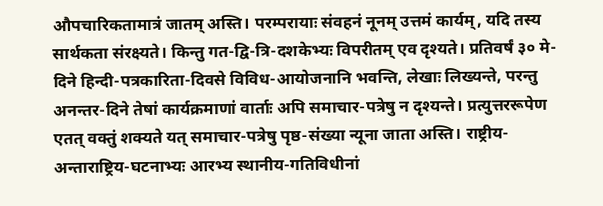औपचारिकतामात्रं जातम् अस्ति। परम्परायाः संवहनं नूनम् उत्तमं कार्यम्, यदि तस्य सार्थकता संरक्ष्यते। किन्तु गत-द्वि-त्रि-दशकेभ्यः विपरीतम् एव दृश्यते। प्रतिवर्षं ३० मे-दिने हिन्दी-पत्रकारिता-दिवसे विविध-आयोजनानि भवन्ति, लेखाः लिख्यन्ते, परन्तु अनन्तर-दिने तेषां कार्यक्रमाणां वार्ताः अपि समाचार-पत्रेषु न दृश्यन्ते। प्रत्युत्तररूपेण एतत् वक्तुं शक्यते यत् समाचार-पत्रेषु पृष्ठ-संख्या न्यूना जाता अस्ति। राष्ट्रीय-अन्ताराष्ट्रिय-घटनाभ्यः आरभ्य स्थानीय-गतिविधीनां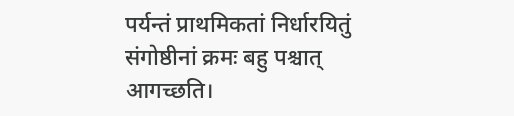पर्यन्तं प्राथमिकतां निर्धारयितुं संगोष्ठीनां क्रमः बहु पश्चात् आगच्छति।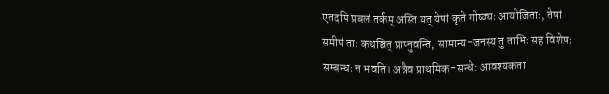एतदपि प्रबलं तर्कम् अस्ति यत् येषां कृते गोष्ठ्यः आयोजिताः, तेषां समीपं ताः कथञ्चित् प्राप्नुवन्ति, सामान्य-जनस्य तु ताभिः सह विशेषः सम्बन्धः न भवति। अत्रैव प्राथमिक-सन्धे: आवश्यकता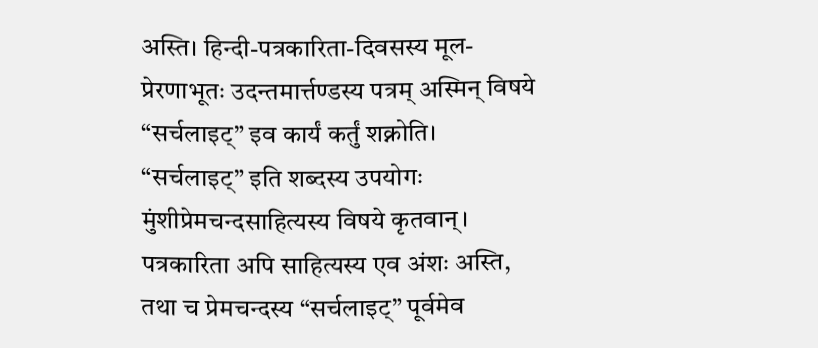अस्ति। हिन्दी-पत्रकारिता-दिवसस्य मूल-प्रेरणाभूतः उदन्तमार्त्तण्डस्य पत्रम् अस्मिन् विषये “सर्चलाइट्” इव कार्यं कर्तुं शक्नोति। “सर्चलाइट्” इति शब्दस्य उपयोगः मुंशीप्रेमचन्दसाहित्यस्य विषये कृतवान्। पत्रकारिता अपि साहित्यस्य एव अंशः अस्ति, तथा च प्रेमचन्दस्य “सर्चलाइट्” पूर्वमेव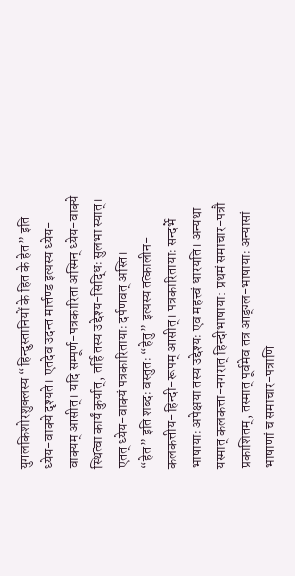युगलकिशोरशुक्लस्य “हिन्दुस्तानियों के हित के हेत” इति ध्येय-वाक्ये दृश्यते। एतदेव उदन्त मार्त्तण्ड इत्यस्य ध्येय-वाक्यम् आसीत्। यदि सम्पूर्ण-पत्रकारिता अस्मिन् ध्येय-वाक्ये स्थित्वा कार्यं कुर्यात्, तर्हि तस्य उद्देश्य-सिद्धिः सुलभा स्यात्। एतत् ध्येय-वाक्यं पत्रकारितायाः दर्पणवत् अस्ति।
“हेत” इति शब्दः वस्तुतः “हेतु” इत्यस्य तत्कालीन-कलकत्तीय-हिन्दी-रूपम् आसीत्। पत्रकारितायाः सन्दर्भे भाषायाः अपेक्षया तस्य उद्देश्यः एव महत्त्वं धारयति। अन्यथा यस्मात् कलकत्ता-नगरात् हिन्दीभाषाया: प्रथमं समाचार-पत्रौ प्रकाशितम्, तस्मात् पूर्वमेव तत्र आङ्ग्ल-भाषायाः अन्यासां भाषाणां च समाचार-पत्राणि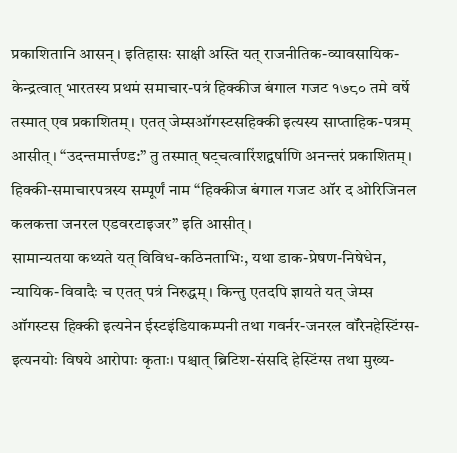प्रकाशितानि आसन्। इतिहासः साक्षी अस्ति यत् राजनीतिक-व्यावसायिक-केन्द्रत्वात् भारतस्य प्रथमं समाचार-पत्रं हिक्कीज बंगाल गजट १७८० तमे वर्षे तस्मात् एव प्रकाशितम्। एतत् जेम्सऑगस्टसहिक्की इत्यस्य साप्ताहिक-पत्रम् आसीत्। “उदन्तमार्त्तण्ड:” तु तस्मात् षट्चत्वारिंशद्वर्षाणि अनन्तरं प्रकाशितम्। हिक्की-समाचारपत्रस्य सम्पूर्णं नाम “हिक्कीज बंगाल गजट ऑर द ओरिजिनल कलकत्ता जनरल एडवरटाइजर” इति आसीत्।
सामान्यतया कथ्यते यत् विविध-कठिनताभिः, यथा डाक-प्रेषण-निषेधेन, न्यायिक-विवादैः च एतत् पत्रं निरुद्धम्। किन्तु एतदपि ज्ञायते यत् जेम्स ऑगस्टस हिक्की इत्यनेन ईस्टइंडियाकम्पनी तथा गवर्नर-जनरल वॉरेनहेस्टिंग्स- इत्यनयोः विषये आरोपाः कृताः। पश्चात् ब्रिटिश-संसदि हेस्टिंग्स तथा मुख्य-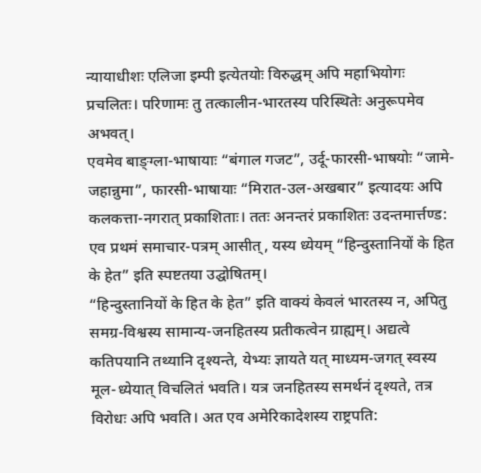न्यायाधीशः एलिजा इम्पी इत्येतयोः विरुद्धम् अपि महाभियोगः प्रचलितः। परिणामः तु तत्कालीन-भारतस्य परिस्थितेः अनुरूपमेव अभवत्।
एवमेव बाङ्ग्ला-भाषायाः “बंगाल गजट”, उर्दू-फारसी-भाषयोः “जामे-जहान्नुमा”, फारसी-भाषायाः “मिरात-उल-अखबार” इत्यादयः अपि कलकत्ता-नगरात् प्रकाशिताः। ततः अनन्तरं प्रकाशितः उदन्तमार्त्तण्ड: एव प्रथमं समाचार-पत्रम् आसीत्, यस्य ध्येयम् “हिन्दुस्तानियों के हित के हेत” इति स्पष्टतया उद्घोषितम्।
“हिन्दुस्तानियों के हित के हेत” इति वाक्यं केवलं भारतस्य न, अपितु समग्र-विश्वस्य सामान्य-जनहितस्य प्रतीकत्वेन ग्राह्यम्। अद्यत्वे कतिपयानि तथ्यानि दृश्यन्ते, येभ्यः ज्ञायते यत् माध्यम-जगत् स्वस्य मूल-ध्येयात् विचलितं भवति। यत्र जनहितस्य समर्थनं दृश्यते, तत्र विरोधः अपि भवति। अत एव अमेरिकादेशस्य राष्ट्रपति: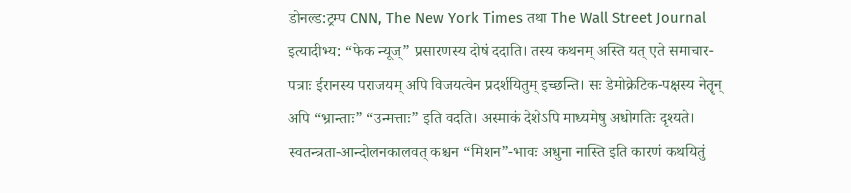डोनल्ड:ट्रम्प CNN, The New York Times तथा The Wall Street Journal इत्यादीभ्य: “फेक न्यूज्” प्रसारणस्य दोषं ददाति। तस्य कथनम् अस्ति यत् एते समाचार-पत्राः ईरानस्य पराजयम् अपि विजयत्वेन प्रदर्शयितुम् इच्छन्ति। सः डेमोक्रेटिक-पक्षस्य नेतॄन् अपि “भ्रान्ताः” “उन्मत्ताः” इति वदति। अस्माकं देशेऽपि माध्यमेषु अधोगतिः दृश्यते।
स्वतन्त्रता-आन्दोलनकालवत् कश्चन “मिशन”-भावः अधुना नास्ति इति कारणं कथयितुं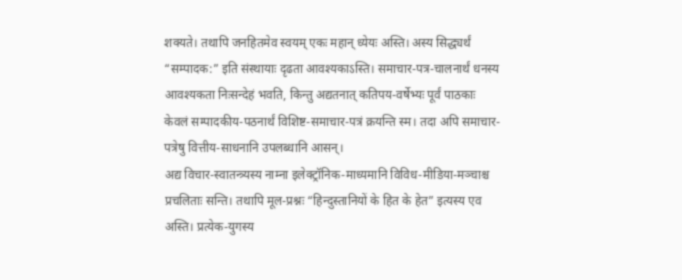शक्यते। तथापि जनहितमेव स्वयम् एकः महान् ध्येयः अस्ति। अस्य सिद्ध्यर्थं “सम्पादक:” इति संस्थायाः दृढता आवश्यकाऽस्ति। समाचार-पत्र-चालनार्थं धनस्य आवश्यकता निःसन्देहं भवति, किन्तु अद्यतनात् कतिपय-वर्षेभ्यः पूर्वं पाठकाः केवलं सम्पादकीय-पठनार्थं विशिष्ट-समाचार-पत्रं क्रयन्ति स्म। तदा अपि समाचार-पत्रेषु वित्तीय-साधनानि उपलब्धानि आसन्।
अद्य विचार-स्वातन्त्र्यस्य नाम्ना इलेक्ट्रॉनिक-माध्यमानि विविध-मीडिया-मञ्चाश्च प्रचलिताः सन्ति। तथापि मूल-प्रश्नः “हिन्दुस्तानियों के हित के हेत” इत्यस्य एव अस्ति। प्रत्येक-युगस्य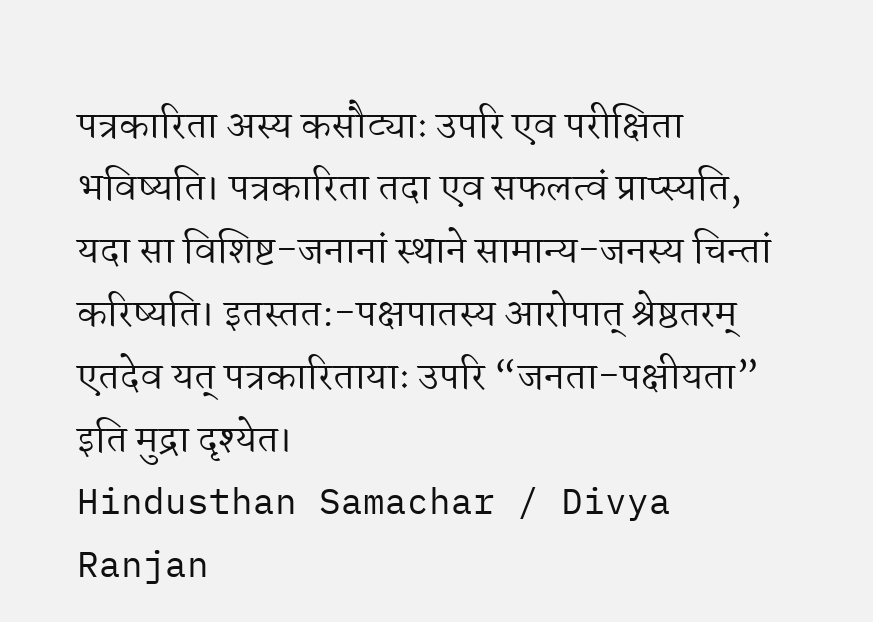पत्रकारिता अस्य कसौट्याः उपरि एव परीक्षिता भविष्यति। पत्रकारिता तदा एव सफलत्वं प्राप्स्यति, यदा सा विशिष्ट-जनानां स्थाने सामान्य-जनस्य चिन्तां करिष्यति। इतस्तत:-पक्षपातस्य आरोपात् श्रेष्ठतरम् एतदेव यत् पत्रकारितायाः उपरि “जनता-पक्षीयता” इति मुद्रा दृश्येत।
Hindusthan Samachar / Divya Ranjan